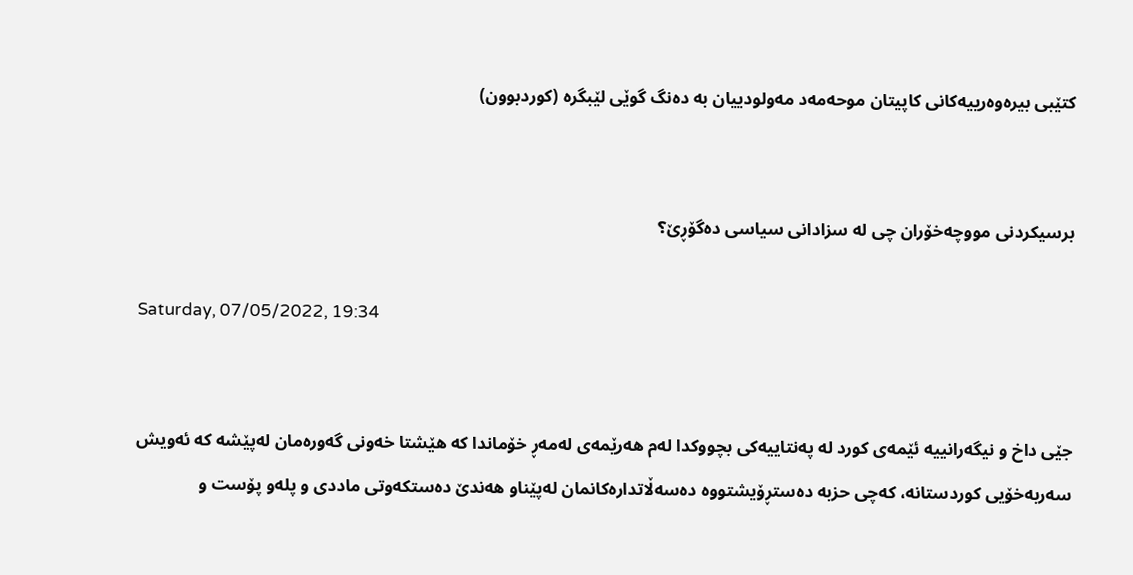کتێبی بیرەوەرییەکانی کاپیتان موحەمەد مەولودییان بە دەنگ گوێی لێبگرە (کوردبوون)


برسیكردنی مووچه‌خۆران چی له‌ سزادانی سیاسی ده‌گۆڕێ؟

Saturday, 07/05/2022, 19:34


جێی داخ و نیگه‌رانییه‌ ئێمه‌ی كورد له‌ په‌نتاییه‌كی بچووكدا له‌م هه‌رێمه‌ی له‌مه‌ڕ خۆماندا كه‌ هێشتا خه‌ونی گه‌وره‌مان له‌پێشه‌ كه‌ ئه‌ویش سه‌ربه‌خۆیی كوردستانه‌، كه‌چی حزبه‌ ده‌ستڕۆیشتووه‌ ده‌سه‌ڵاتداره‌كانمان له‌پێناو هه‌ندێ ده‌ستكه‌وتی ماددی و پله‌و پۆست و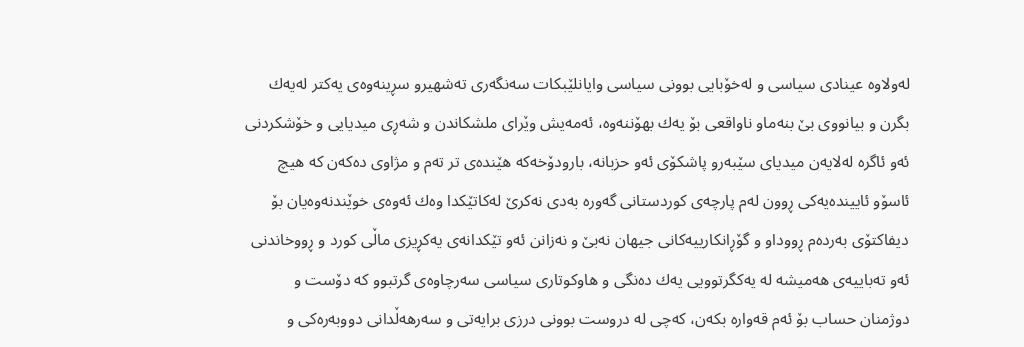له‌ولاوه‌ عینادی سیاسی و له‌خۆبایی بوونی سیاسی وایانلێبكات سه‌نگه‌ری ته‌شهیرو سڕینه‌وه‌ی یه‌كتر له‌یه‌ك بگرن و بیانووی بێ بنه‌ماو ناواقعی بۆ یه‌ك بهۆننه‌وه‌، ئه‌مه‌یش وێرای ملشكاندن و شه‌ڕی میدیایی و خۆشكردنی ئه‌و ئاگره‌ له‌لایه‌ن میدیای سێبه‌رو پاشكۆی ئه‌و حزبانه‌، بارودۆخه‌كه‌ هێنده‌ی تر ته‌م و مژاوی ده‌كه‌ن كه‌ هیچ ئاسۆو ئایینده‌یه‌كی ڕوون له‌م پارچه‌ی كوردستانی گه‌وره‌ به‌دی نه‌كرێ له‌كاتێكدا وه‌ك ئه‌وه‌ی خوێندنه‌وه‌یان بۆ دیفاكتۆی به‌رده‌م ڕووداو و گۆڕانكارییه‌كانی جیهان نه‌بێ و نه‌زانن ئه‌و تێكدانه‌ی یه‌كڕیزی ماڵی كورد و ڕووخاندنی ئه‌و ته‌باییه‌ی هه‌میشه‌ له‌ یه‌كگرتوویی یه‌ك ده‌نگی و هاوكوتاری سیاسی سه‌رچاوه‌ی گرتبوو كه‌ دۆست و دوژمنان حساب بۆ ئه‌م قه‌واره‌ بكه‌ن، كه‌چی له‌ دروست بوونی درزی برایه‌تی و سه‌رهه‌ڵدانی دووبه‌ره‌كی و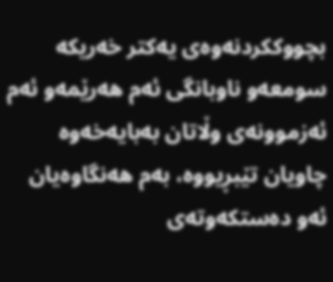بچووككردنه‌وه‌ی یه‌كتر خه‌ریكه‌ سومعه‌و ناوبانگی ئه‌م هه‌رێمه‌و ئه‌م ئه‌زموونه‌ی وڵاتان به‌بایه‌خه‌وه‌ چاویان تێبڕیووه‌، به‌م هه‌نگاوه‌یان ئه‌و ده‌ستكه‌وته‌ی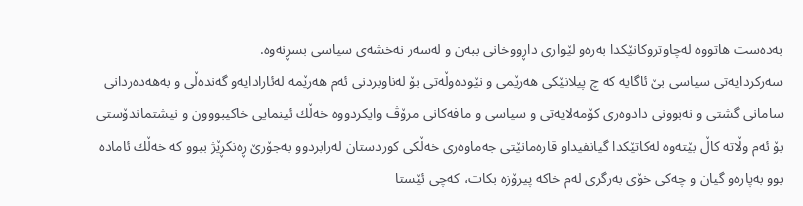به‌ده‌ست هاتووه‌ له‌چاوتروكانێكدا به‌ره‌و لێواری داڕووخانی ببه‌ن و له‌سه‌ر نه‌خشه‌ی سیاسی بسڕنه‌وه‌.
سه‌ركردایه‌تی سیاسی بێ ئاگایه‌ كه‌ چ پیلانێكی هه‌رێمی و نێوده‌وڵه‌تی بۆ له‌ناوبردنی ئه‌م هه‌رێمه‌ له‌ئارادایه‌و گه‌نده‌ڵی و به‌هه‌ده‌ردانی سامانی گشتی و نه‌بوونی دادوه‌ری كۆمه‌لایه‌تی و سیاسی و مافه‌كانی مرۆڤ وایكردووه‌ خه‌ڵك ئینمایی خاكیبووون و نیشتماندۆستی بۆ ئه‌م وڵاته‌ كاڵ بێته‌وه‌ له‌كاتێكدا گیانفیداو قاره‌مانێتی جه‌ماوه‌ری خه‌ڵكی كوردستان له‌رابردوو به‌جۆرێ ڕه‌نكڕێژ ببوو كه‌ خه‌ڵك ئاماده‌ بوو به‌پاره‌و گیان و چه‌كی خۆی به‌رگری له‌م خاكه‌ پیرۆزه‌ بكات، كه‌چی ئێستا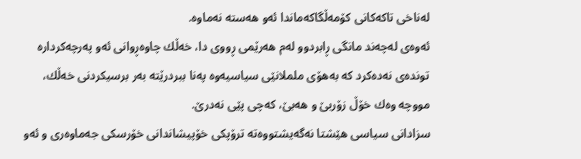له‌ناخی تاكه‌كانی كۆمه‌ڵگاكه‌ماندا ئه‌و هه‌سته‌ نه‌ماوه‌.
ئه‌وه‌ی له‌چه‌ند مانگی ڕابردوو له‌م هه‌رێمی ڕووی دا، خه‌ڵك چاوه‌ڕوانی ئه‌و په‌رچه‌كرداره‌ تونده‌ی نه‌ده‌كرد كه‌ به‌هۆی ململانێی سیاسیه‌وه‌ په‌نا ببردرێته‌ به‌ر برسیكردنی خه‌ڵك، مووچه‌ وه‌ك خۆڵ زۆربێ و هه‌بێ، كه‌چی پێی نه‌درێ.
سزادانی سیاسی هێشتا نه‌گه‌یشتووه‌ته‌ ترۆپكی خۆپیشاندانی خۆرسكی جه‌ماوه‌ری و ئه‌و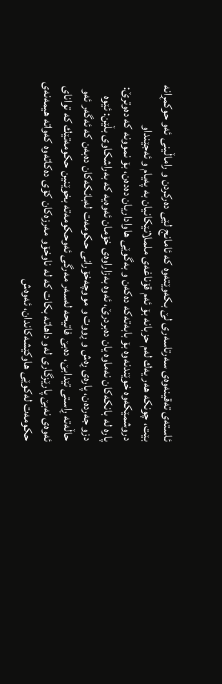ئاسته‌ی ته‌قینه‌وه‌ی سه‌رتاسه‌ری لێ بكه‌وێته‌وه‌ كه‌ ئامانج لێی ده‌ركردن و راماڵینی ئه‌و حوكمڕانه‌ بێت، چونكه‌ هه‌ر یه‌ك له‌م حزبانه‌ بۆ ئه‌م قۆناغه‌ی ململانێكانیان به‌ په‌یام و ئه‌جێنداو دروشمێكه‌وه‌ خوێندنه‌وه‌ بۆ بابه‌ته‌كه‌ ده‌كه‌ن و به‌گوێی هاواداریان ده‌ده‌ن، بۆ نموونه‌ كه‌ ده‌وترێ: پاره‌ له‌ بانكه‌كان نه‌ماوه‌ یان ده‌بردرێ، ئه‌وه‌ به‌زاراوه‌ی خۆمان ئه‌وه‌یه‌ كه‌ به‌راشكاوی بڵێن: ئێوه‌ دزو جه‌رده‌ن، پاره‌ی ڕه‌ش و ڕووت و مووچه‌خۆرانی حكومه‌ت له‌بانكه‌كان ده‌به‌ن كه‌ ئه‌گه‌ر ئه‌و حاڵه‌ته‌ ڕاستی تێدابێ، ده‌بێ فاتیحه‌ له‌سه‌ر مه‌رگی ئه‌وحكومه‌ته‌ بخوێنین حكومه‌تێك كه‌ توانای ئه‌وه‌ی نه‌بێ پارێزگاری له‌و داهاته‌ بكات كه‌ له‌ ناوخۆو مه‌رزه‌كان كۆی ده‌كاته‌وه‌ كه‌واته‌ هیمه‌نه‌ی حكومه‌ت له‌كوێی هاوكێشه‌كاندان، ئه‌وه‌ش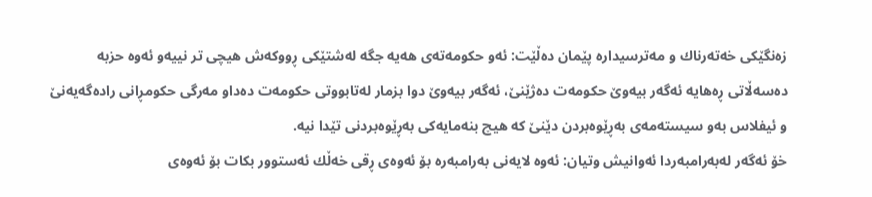زه‌نگێكی خه‌ته‌رناك و مه‌ترسیداره‌ پێمان ده‌ڵێت: ئه‌و حكومه‌ته‌ی هه‌یه‌ جگه‌ له‌شتێكی ڕووكه‌ش هیچی تر نییه‌و ئه‌وه‌ حزبه‌ ده‌سه‌ڵاتی ڕه‌هایه‌ ئه‌گه‌ر بیه‌وێ حكومه‌ت ده‌ژێنێ، ئه‌گه‌ر بیه‌وێ دوا بزمار له‌تابووتی حكومه‌ت ده‌داو مه‌رگی حكومڕانی راده‌گه‌یه‌نێ و ئیفلاس به‌و سیسته‌مه‌ی به‌ڕێوه‌بردن دێنێ كه‌ هیچ بنه‌مایه‌كی به‌ڕێوه‌بردنی تێدا نیه‌.
خۆ ئه‌گه‌ر له‌به‌رامبه‌ردا ئه‌وانیش وتیان: ئه‌وه‌ لایه‌نی به‌رامبه‌ره‌ بۆ ئه‌وه‌ی ڕقی خه‌ڵك ئه‌ستوور بكات بۆ ئه‌وه‌ی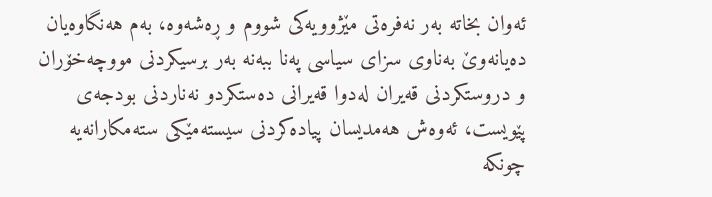ئه‌وان بخاته‌ به‌ر نه‌فره‌تی مێژوویه‌كی شووم و ڕه‌شه‌وه‌، به‌م هه‌نگاوه‌یان ده‌یانه‌وێ به‌ناوی سزای سیاسی په‌نا ببه‌نه‌ به‌ر برسیكردنی مووچه‌خۆران و دروستكردنی قه‌یران له‌دوا قه‌یرانی ده‌ستكردو نه‌ناردنی بودجه‌ی پێویست، ئه‌وه‌ش هه‌مدیسان پیاده‌كردنی سیسته‌مێكی سته‌مكارانه‌یه‌ چونكه‌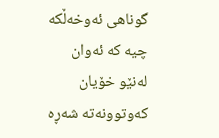گوناهی ئه‌وخه‌ڵكه‌ چیه‌ كه‌ ئه‌وان له‌نێو خۆیان كه‌وتوونه‌ته‌ شه‌ڕه‌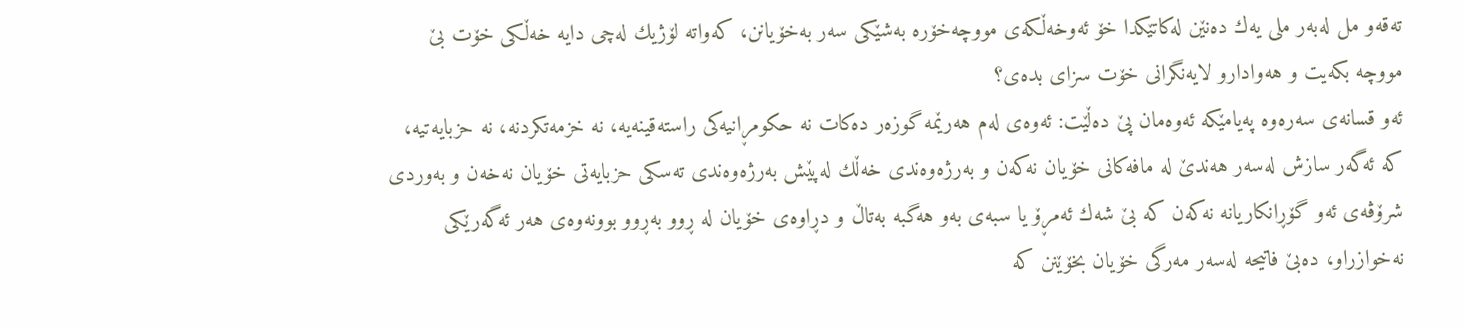ته‌قه‌و مل له‌به‌ر ملی یه‌ك ده‌نێن له‌كاتێكدا خۆ ئه‌وخه‌ڵكه‌ی مووچه‌خۆره‌ به‌شێكی سه‌ر به‌خۆیانن، كه‌واته‌ لۆژیك له‌چی دایه‌ خه‌ڵكی خۆت بێ مووچه‌ بكه‌یت و هه‌وادارو لایه‌نگرانی خۆت سزای بده‌ی؟
ئه‌و قسانه‌ی سه‌ره‌وه‌ په‌یامێكه‌ ئه‌وه‌مان پێ ده‌ڵێت: ئه‌وه‌ی له‌م هه‌رێمه‌ گوزه‌ر ده‌كات نه‌ حكومڕانیه‌كی راسته‌قینه‌یه‌، نه‌ خزمه‌تكردنه‌، نه‌ حزبایه‌تیه‌، كه‌ ئه‌گه‌ر سازش له‌سه‌ر هه‌ندێ له‌ مافه‌كانی خۆیان نه‌كه‌ن و به‌رژه‌وه‌ندی خه‌ڵك له‌پێش به‌رژه‌وه‌ندی ته‌سكی حزبایه‌تی خۆیان نه‌خه‌ن و به‌وردی شرۆڤه‌ی ئه‌و گۆڕانكاریانه‌ نه‌كه‌ن كه‌ بێ شه‌ك ئه‌مڕۆ یا سبه‌ی به‌و هه‌گبه‌ به‌تاڵ و دڕاوه‌ی خۆیان له‌ ڕوو به‌ڕوو بوونه‌وه‌ی هه‌ر ئه‌گه‌رێكی نه‌خوازراو، ده‌بێ فاتیحه‌ له‌سه‌ر مه‌رگی خۆیان بخۆێنن كه‌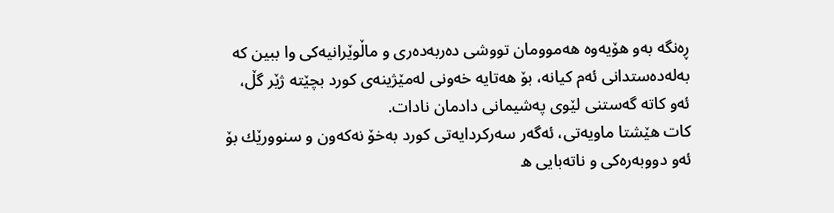ڕه‌نگه‌ به‌و هۆیه‌وه‌ هه‌موومان تووشی ده‌ربه‌ده‌ری و ماڵوێرانیه‌كی وا ببین كه‌ به‌له‌ده‌ستدانی ئه‌م كیانه‌، بۆ هه‌تایه‌ خه‌ونی له‌مێژینه‌ی كورد بچێته‌ ژێر گڵ، ئه‌و كاته‌ گه‌ستنی لێوی په‌شیمانی دادمان نادات.
كات هێشتا ماویه‌تی، ئه‌گه‌ر سه‌ركردایه‌تی كورد به‌خۆ نه‌كه‌ون و سنوورێك بۆ ئه‌و دووبه‌ره‌كی و ناته‌بایی ه‌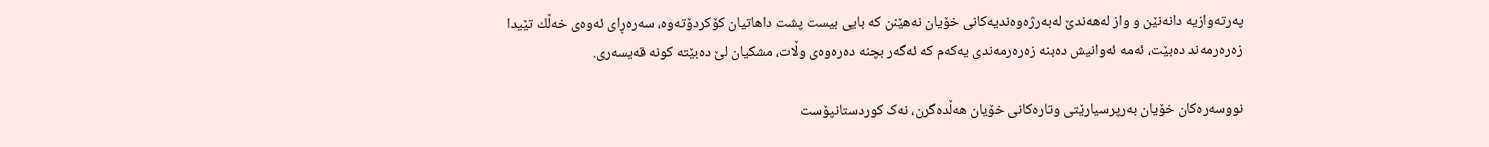په‌رته‌وازیه‌ دانه‌نێن و واز له‌هه‌ندێ له‌به‌رژه‌وه‌ندیه‌كانی خۆیان نه‌هێنن كه‌ بایی بیست پشت داهاتیان كۆكردۆته‌وه‌، سه‌ره‌ڕای ئه‌وه‌ی خه‌ڵك تێیدا زه‌ره‌رمه‌ند ده‌بێت، ئه‌مه‌ ئه‌وانیش ده‌بنه‌ زه‌ره‌رمه‌ندی یه‌كه‌م كه‌ ئه‌گه‌ر بچنه‌ ده‌ره‌وه‌ی وڵات، مشكیان لێ ده‌بێته‌ كونه‌ قه‌یسه‌ری.

نووسەرەکان خۆیان بەرپرسیارێتی وتارەکانی خۆیان هەڵدەگرن، نەک کوردستانپۆست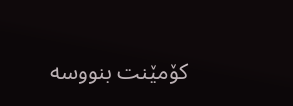کۆمێنت بنووسە